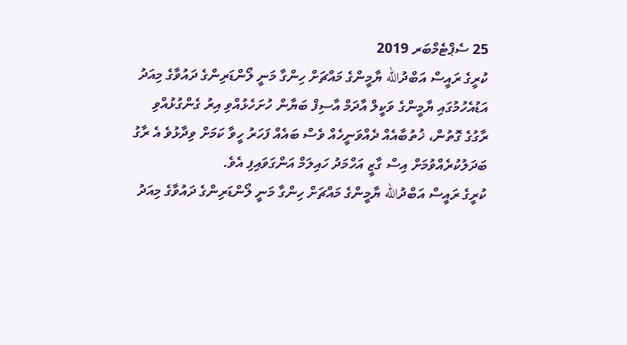25 ސެޕްޓެމްބަރ 2019
ކުރީގެ ރައީސް އަބްދުالله ޔާމީންގެ މައްޗަށް ހިންގާ މަނީ ލޯންޑަރިންގެ ދައުވާގެ މިއަދު އަޑުއެހުމުގައި ޔާމީންގެ ވަކީލް އާދަމް އާސިފް ބަޔާން ހުށަހެޅުއްވި އިރު ގެންގުޅުއްވި ރާގުގެ ގޮތުން، ޚުތުބާއެއް ދެއްވަނީހެއް ވެސް ބައެއް ފަހަރު ހީވާ ކަމަށް ވިދާޅުވެ އެ ރާގު ބަދަލުކުރެއްވުމަށް އިސް ގާޒީ އަހްމަދު ހައިލަމް އަންގަވައިފި އެވެ.
ކުރީގެ ރައީސް އަބްދުالله ޔާމީންގެ މައްޗަށް ހިންގާ މަނީ ލޯންޑަރިންގެ ދައުވާގެ މިއަދު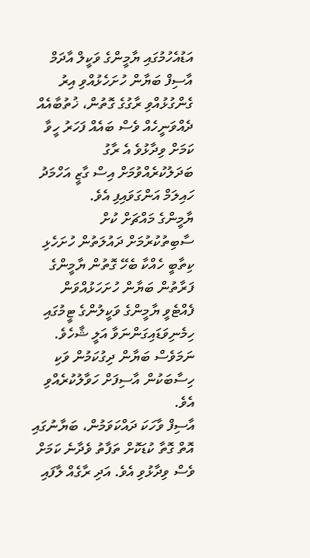އަޑުއެހުމުގައި ޔާމީންގެ ވަކީލް އާދަމް އާސިފް ބަޔާން ހުށަހެޅުއްވި އިރު ގެންގުޅުއްވި ރާގުގެ ގޮތުން، ޚުތުބާއެއް ދެއްވަނީހެއް ވެސް ބައެއް ފަހަރު ހީވާ ކަމަށް ވިދާޅުވެ އެ ރާގު ބަދަލުކުރެއްވުމަށް އިސް ގާޒީ އަހްމަދު ހައިލަމް އަންގަވައިފި އެވެ.
ޔާމީންގެ މައްޗަށް ކުށް ސާބިތުކުރުމަށް ދައުލަތުން ހުށަހެޅި ކިތާބީ ހެއްކާ ބެހޭ ގޮތުން ޔާމީންގެ ފަރާތުން ބަޔާން ހުށަހަޅުއްވަން ފެއްޓެވީ ޔާމީންގެ ވަކީލުންގެ ޓީމުގައި ހިމެނިވަޑައިގަންނަވާ އަލީ ޝާހެވެ. ނަމަވެސް ބަޔާން ދިގުކަމުން ވަކި ހިސާބަކުން އާސިފަށް ހަވާލުކުރެއްވި އެވެ.
އާސިފް ވާހަކަ ދައްކަވަމުން، ބަޔާނުގައި އޮތް ގޮތާ ކުޑަކޮށް ތަފާތު ވެދާނެ ކަމަށް ވެސް ވިދާޅުވި އެވެ. އަދި ރާގެއް ލާފައި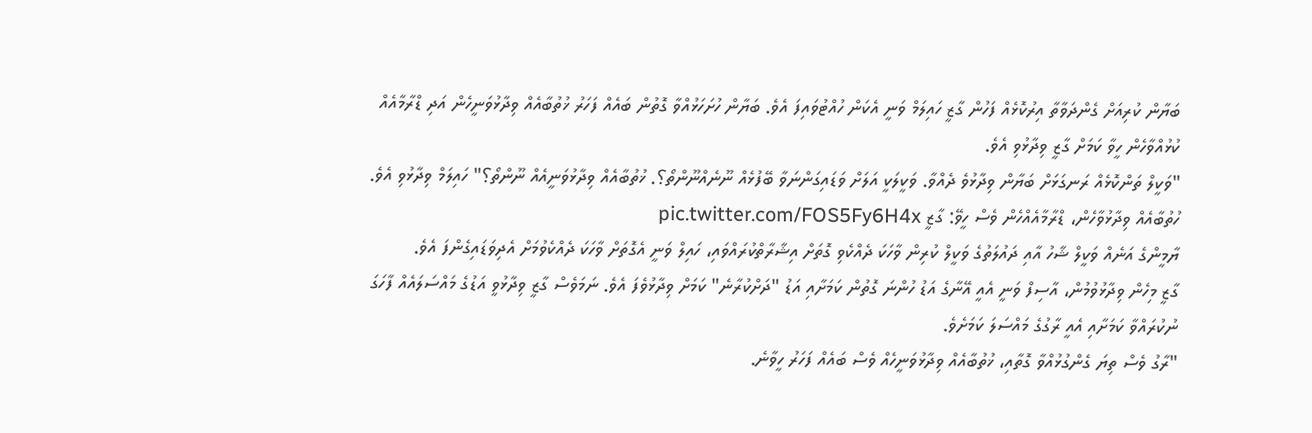ބަޔާން ކުރިއަށް ގެންދަވާތާ އިރުކޮޅެއް ފަހުން ގާޒީ ހައިލަމް ވަނީ އެކަން ހުއްޓުވައިފަ އެވެ. ބަޔާން ހުށަހަޅުއްވާ ގޮތުން ބައެއް ފަހަރު ޚުތުބާއެއް ވިދާޅުވަނީހެން އަދި ޑްރާމާއެއް ކުޅުއްވާހެން ހީވާ ކަމަށް ގާޒީ ވިދާޅުވި އެވެ.
"ވަކީލް ތަންކޮޅެއް ރަނގަޅަށް ބަޔާން ވިދާޅުވެ ދެއްވާ. ވަކީލަކީ އަލަށް ވަޑައިގަންނަވާ ބޭފުޅެއް ނޫނެއްނޫންތޯ؟. ޚުތުބާއެއް ވިދާޅުވަނީއެއް ނޫންތޯ؟" ހައިލަމް ވިދާޅުވި އެވެ.
ހުތުބާއެއް ވިދާޅުވާހެން، ޑްރާމާއެއްހެން ވެސް ހީވޭ: ގާޒީ pic.twitter.com/FOS5Fy6H4x
ޔާމީންގެ އަނެއް ވަކީލް ޝާހު އާއި ދައުލަތުގެ ވަކީލް ކުރިން ވާހަކަ ދެއްކެވި ގޮތަށް އިޝާރާތްކުރައްވައި، ހައިލް ވަނީ އެގޮތަށް ވާހަކަ ދެއްކެވުމަށް އެދިވަޑައިގެންފަ އެވެ.
ގާޒީ މިހެން ވިދާޅުވުމުން، އާސިފް ވަނީ އެއީ އޭނާގެ އަޑު ހުންނަ ގޮތުން ކަމަށާއި އަޑު "ދަށްކުރާނެ" ކަމަށް ވިދާޅުވެފަ އެވެ. ނަމަވެސް ގާޒީ ވިދާޅުވީ އަޑުގެ މައްސަލައެއް ފާހަގަ ނުކުރައްވާ ކަމަށާއި އެއީ ރާގުގެ މައްސަލަ ކަމަށެވެ.
"ރާގު ވެސް ތިޔަ ގެންގުޅުއްވާ ގޮތާއި، ޚުތުބާއެއް ވިދާޅުވަނީހެއް ވެސް ބައެއް ފަހަރު ހީވާނެ.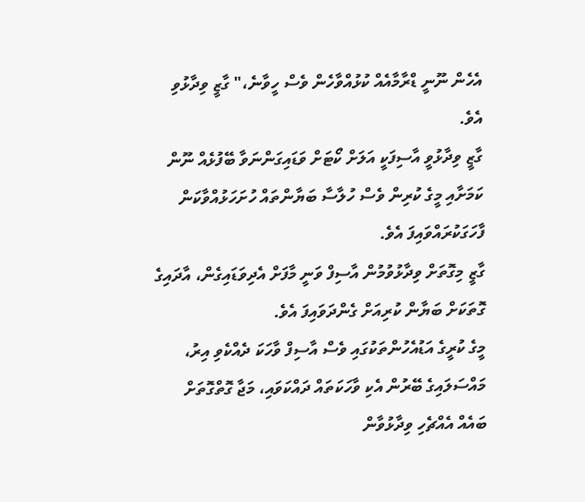އެހެން ނޫނީ ޑްރާމާއެއް ކުޅުއްވާހެން ވެސް ހީވާނެ،" ގާޒީ ވިދާޅުވި އެވެ.
ގާޒީ ވިދާޅުވީ އާސިފަކީ އަލަށް ކޯޓަށް ވަޑައިގަންނަވާ ބޭފުޅެއް ނޫން ކަމަށާއި މީގެ ކުރިން ވެސް ހުލާސާ ބަޔާންތައް ހުށަހަޅުއްވާކަން ފާހަގަކުރައްވައިފަ އެވެ.
ގާޒީ މިގޮތަށް ވިދާޅުވުމުން އާސިފް ވަނީ މާފަށް އެދިވަޑައިގެން، އާދައިގެ ގޮތަކަށް ބަޔާން ކުރިއަށް ގެންދަވައިފަ އެވެ.
މީގެ ކުރީގެ އަޑުއެހުންތަކުގައި ވެސް އާސިފް ވާހަކަ ދެއްކެވި އިރު، މައްސަލައިގެ ބޭރުން އެކި ވާހަކަތައް ދައްކަވައި، މަޖާ ގޮތްގޮތަށް ބައެއް އެއްޗެހި ވިދާޅުވާން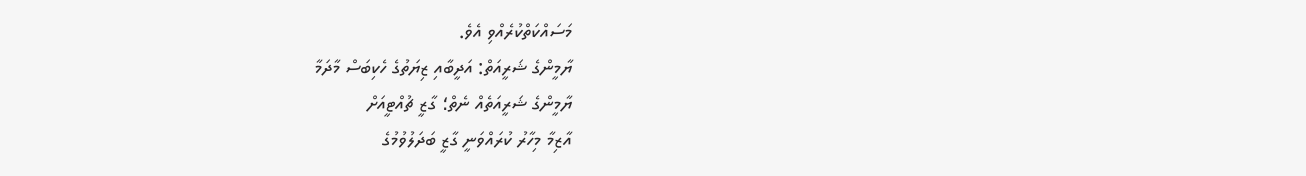މަސައްކަތްކުރެއްވި އެވެ.
ޔާމީންގެ ޝަރީއަތް: އަދީބާއި ޒިޔަތުގެ ހެކިބަސް މާދަމާ
ޔާމީންގެ ޝަރީއަތެއް ނެތް؛ ގާޒީ ޗުއްޓީއަށް
އާޒިމާ މިހާރު ކުރައްވަނީ ގާޒީ ބަދަލުވުމުގެ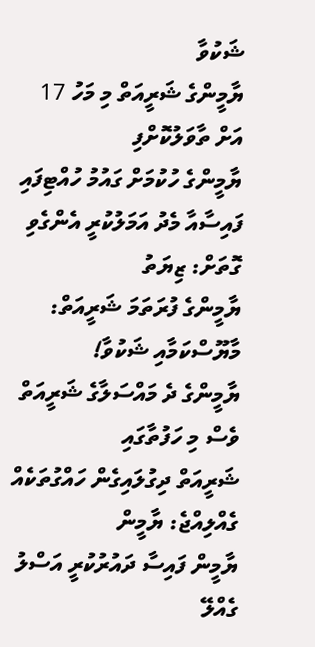ޝަކުވާ
ޔާމީންގެ ޝަރީއަތް މި މަހު 17 އަށް ތާވަލުކޮށްފި
ޔާމީންގެ ހުކުމަށް ގައުމު ހުއްޓިފައި
ފައިސާއާ މެދު އަމަލުކުރީ އެންގެވި ގޮތަށް: ޒިޔަތު
ޔާމީންގެ ފުރަތަމަ ޝަރީއަތް: މާޔޫސްކަމާއި ޝަކުވާ!
ޔާމީންގެ ދެ މައްސަލާގެ ޝަރީއަތް ވެސް މި ހަފުތާގައި
ޝަރީއަތް ދިގުލައިގެން ހައްގުތަކެއް ގެއްލިއްޖެ: ޔާމީން
ޔާމީން ފައިސާ ދައުރުކުރީ އަސްލު ގެއްލޭ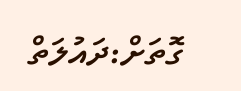ގޮތަށް:ދައުލަތް